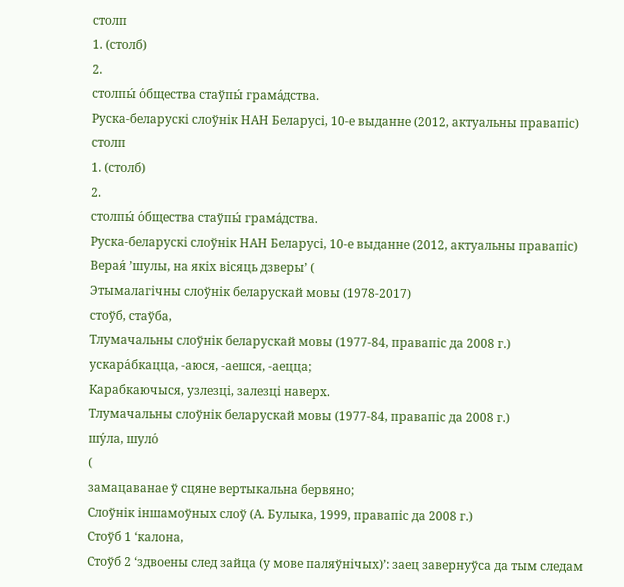столп
1. (столб)
2.
столпы́ о́бщества стаўпы́ грама́дства.
Руска-беларускі слоўнік НАН Беларусі, 10-е выданне (2012, актуальны правапіс)
столп
1. (столб)
2.
столпы́ о́бщества стаўпы́ грама́дства.
Руска-беларускі слоўнік НАН Беларусі, 10-е выданне (2012, актуальны правапіс)
Верая́ ’шулы, на якіх вісяць дзверы’ (
Этымалагічны слоўнік беларускай мовы (1978-2017)
стоўб, стаўба,
Тлумачальны слоўнік беларускай мовы (1977-84, правапіс да 2008 г.)
ускара́бкацца, ‑аюся, ‑аешся, ‑аецца;
Карабкаючыся, узлезці, залезці наверх.
Тлумачальны слоўнік беларускай мовы (1977-84, правапіс да 2008 г.)
шу́ла, шуло́
(
замацаванае ў сцяне вертыкальна бервяно;
Слоўнік іншамоўных слоў (А. Булыка, 1999, правапіс да 2008 г.)
Стоўб 1 ‘калона,
Стоўб 2 ‘здвоены след зайца (у мове паляўнічых)’: заец завернуўса да тым следам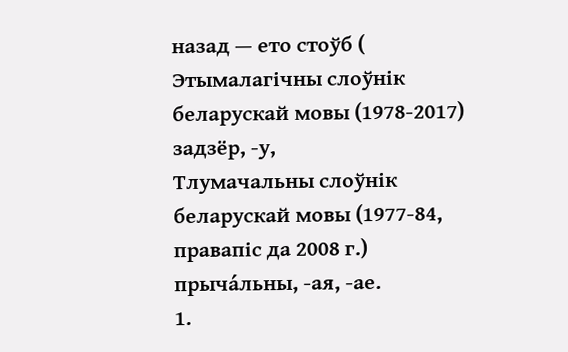назад — ето стоўб (
Этымалагічны слоўнік беларускай мовы (1978-2017)
задзёр, ‑у,
Тлумачальны слоўнік беларускай мовы (1977-84, правапіс да 2008 г.)
прыча́льны, ‑ая, ‑ае.
1.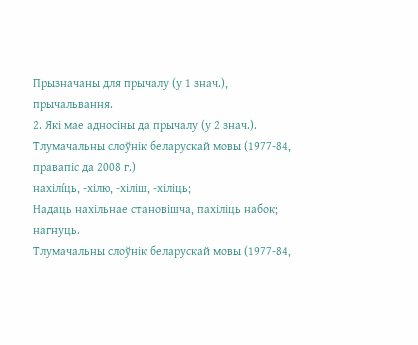Прызначаны для прычалу (у 1 знач.), прычальвання.
2. Які мае адносіны да прычалу (у 2 знач.).
Тлумачальны слоўнік беларускай мовы (1977-84, правапіс да 2008 г.)
нахілі́ць, ‑хілю, ‑хіліш, ‑хіліць;
Надаць нахільнае становішча, пахіліць набок; нагнуць.
Тлумачальны слоўнік беларускай мовы (1977-84,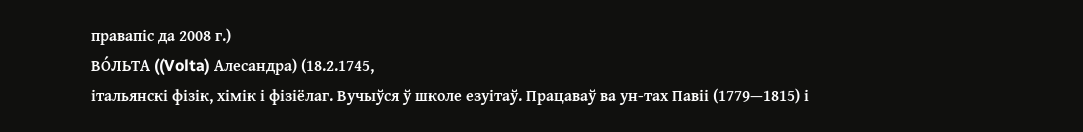правапіс да 2008 г.)
ВО́ЛЬТА ((Volta) Алесандра) (18.2.1745,
італьянскі фізік, хімік і фізіёлаг. Вучыўся ў школе езуітаў. Працаваў ва ун-тах Павіі (1779—1815) і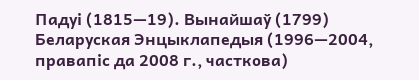Падуі (1815—19). Вынайшаў (1799)
Беларуская Энцыклапедыя (1996—2004, правапіс да 2008 г., часткова)